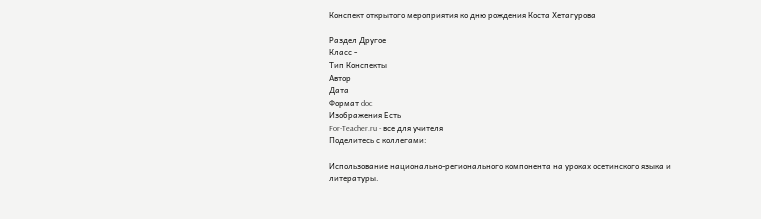Конспект открытого мероприятия ко дню рождения Коста Хетагурова

Раздел Другое
Класс -
Тип Конспекты
Автор
Дата
Формат doc
Изображения Есть
For-Teacher.ru - все для учителя
Поделитесь с коллегами:

Использование национально-регионального компонента на уроках осетинского языка и литературы.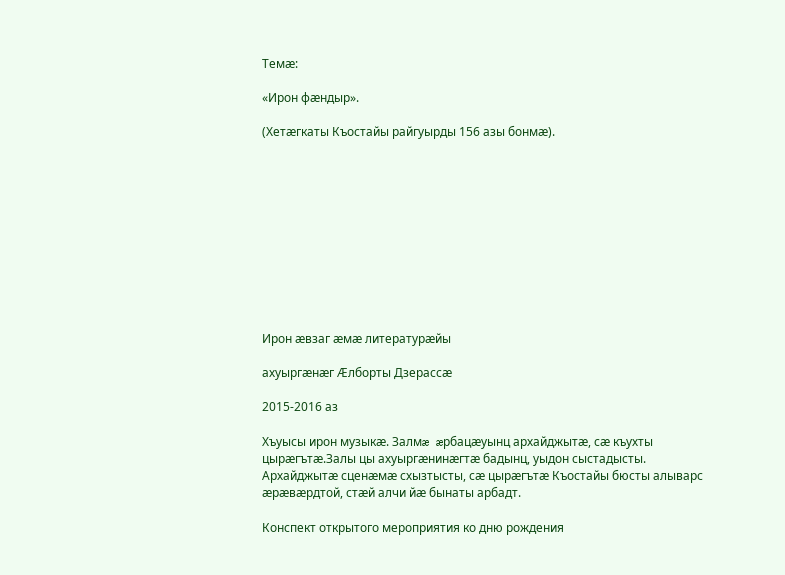Темæ:

«Ирон фæндыр».

(Хетæгкаты Къостайы райгуырды 156 азы бонмæ).











Ирон æвзаг æмæ литературæйы

ахуыргæнæг Æлборты Дзерассæ

2015-2016 аз

Хъуысы ирон музыкæ. Залмæ æрбацæуынц архайджытæ, сæ къухты цырæгътæ.Залы цы ахуыргæнинæгтæ бадынц, уыдон сыстадысты. Архайджытæ сценæмæ схызтысты, сæ цырæгътæ Къостайы бюсты алыварс æрæвæрдтой, стæй алчи йæ бынаты арбадт.

Конспект открытого мероприятия ко дню рождения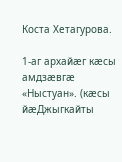Коста Хетагурова.

1-аг архайæг кæсы амдзæвгæ «Ныстуан». (кæсы йæДжыгкайты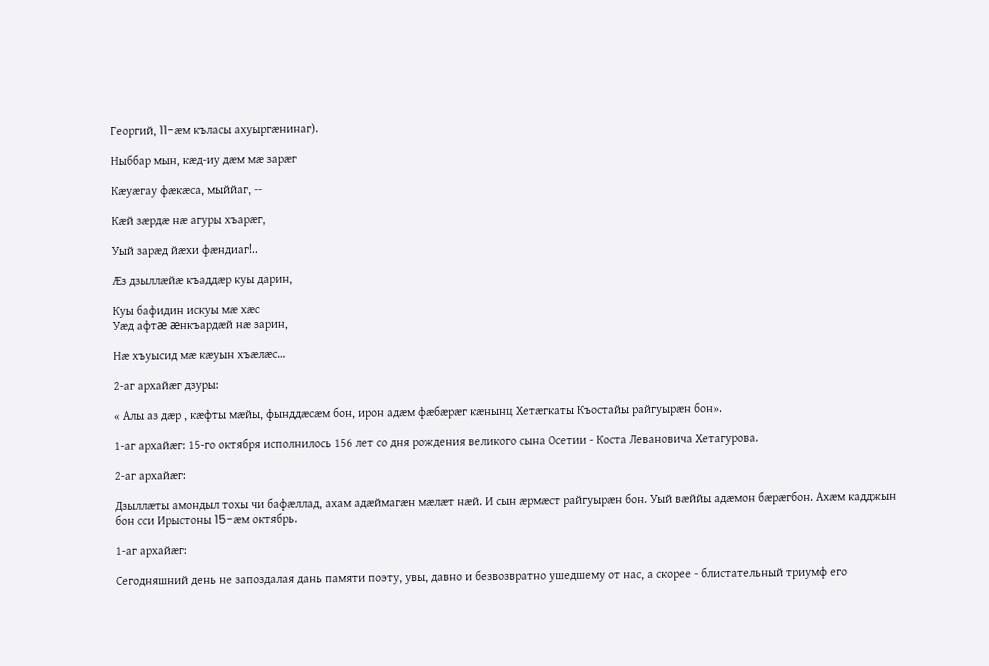Георгий, 11-æм къласы ахуыргæнинаг).

Ныббар мын, кæд-иу дæм мæ зарæг

Кæуæгау фæкæса, мыййаг, --

Кæй зæрдæ нæ агуры хъарæг,

Уый зарæд йæхи фæндиаг!..

Æз дзыллæйæ къаддæр куы дарин,

Куы бафидин искуы мæ хæс
Уæд афтæ æнкъардæй нæ зарин,

Нæ хъуысид мæ кæуын хъæлæс…

2-аг архайæг дзуры:

« Алы аз дæр , кæфты мæйы, фынддæсæм бон, ирон адæм фæбæрæг кæнынц Хетæгкаты Къостайы райгуырæн бон».

1-аг архайæг: 15-го октября исполнилось 156 лет со дня рождения великого сына Осетии - Коста Левановича Хетагурова.

2-аг архайæг:

Дзыллæты амондыл тохы чи бафæллад, ахам адæймагæн мæлæт нæй. И сын æрмæст райгуырæн бон. Уый вæййы адæмон бæрæгбон. Ахæм кадджын бон сси Ирыстоны 15-æм октябрь.

1-аг архайæг:

Сегодняшний день не запоздалая дань памяти поэту, увы, давно и безвозвратно ушедшему от нас, а скорее - блистательный триумф его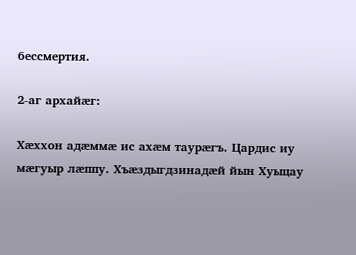бессмертия.

2-аг архайæг:

Хæххон адæммæ ис ахæм таурæгъ. Цардис иу мæгуыр лæппу. Хъæздыгдзинадæй йын Хуыцау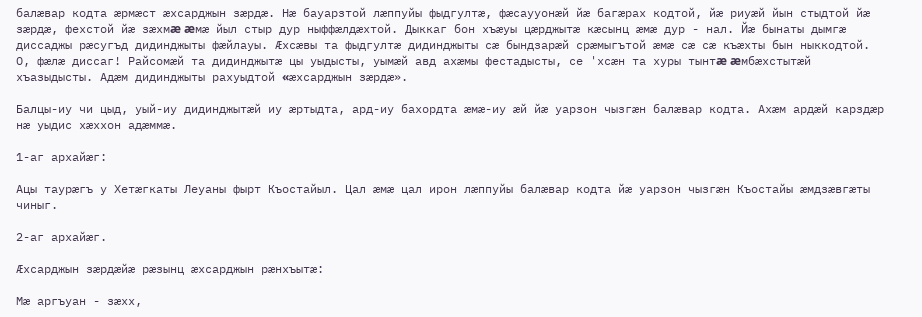балæвар кодта æрмæст æхсарджын зæрдæ. Нæ бауарзтой лæппуйы фыдгултæ, фæсаууонæй йæ багæрах кодтой, йæ риуæй йын стыдтой йæ зæрдæ, фехстой йæ зæхмæ æмæ йыл стыр дур ныффæлдæхтой. Дыккаг бон хъæуы цæрджытæ кæсынц æмæ дур - нал. Йæ бынаты дымгæ диссаджы рæсугъд дидинджыты фæйлауы. Æхсæвы та фыдгултæ дидинджыты сæ бындзарæй срæмыгътой æмæ сæ сæ къæхты бын ныккодтой. О, фæлæ диссаг! Райсомæй та дидинджытæ цы уыдысты, уымæй авд ахæмы фестадысты, се 'хсæн та хуры тынтæ æмбæхстытæй хъазыдысты. Адæм дидинджыты рахуыдтой «æхсарджын зæрдæ».

Балцы-иу чи цыд, уый-иу дидинджытæй иу æртыдта, ард-иу бахордта æмæ-иу æй йæ уарзон чызгæн балæвар кодта. Ахæм ардæй карздæр нæ уыдис хæххон адæммæ.

1-аг архайæг:

Ацы таурæгъ у Хетæгкаты Леуаны фырт Къостайыл. Цал æмæ цал ирон лæппуйы балæвар кодта йæ уарзон чызгæн Къостайы æмдзæвгæты чиныг.

2-аг архайæг.

Æхсарджын зæрдæйæ рæзынц æхсарджын рæнхъытæ:

Мæ аргъуан - зæхх,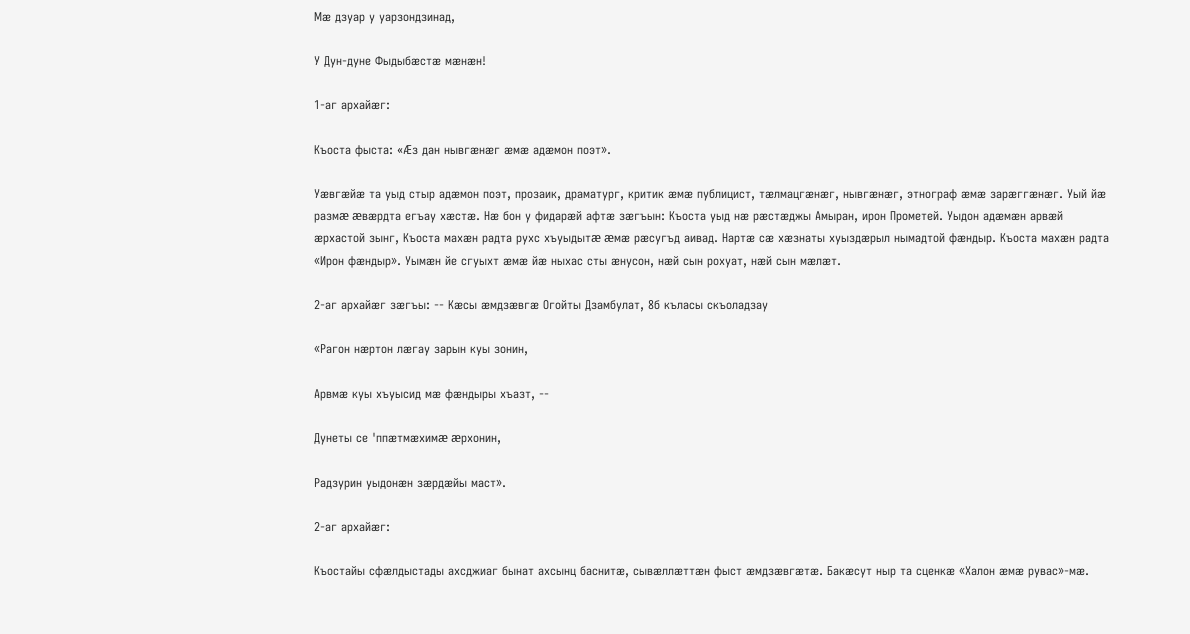Мæ дзуар у уарзондзинад,

У Дун-дуне Фыдыбæстæ мæнæн!

1-аг архайæг:

Къоста фыста: «Æз дан нывгæнæг æмæ адæмон поэт».

Уæвгæйæ та уыд стыр адæмон поэт, прозаик, драматург, критик æмæ публицист, тæлмацгæнæг, нывгæнæг, этнограф æмæ зарæггæнæг. Уый йæ размæ æвæрдта егъау хæстæ. Нæ бон у фидарæй афтæ зæгъын: Къоста уыд нæ рæстæджы Амыран, ирон Прометей. Уыдон адæмæн арвæй æрхастой зынг, Къоста махæн радта рухс хъуыдытæ æмæ рæсугъд аивад. Нартæ сæ хæзнаты хуыздæрыл нымадтой фæндыр. Къоста махæн радта «Ирон фæндыр». Уымæн йе сгуыхт æмæ йæ ныхас сты æнусон, нæй сын рохуат, нæй сын мæлæт.

2-аг архайæг зæгъы: -- Кæсы æмдзæвгæ Огойты Дзамбулат, 8б къласы скъоладзау

«Рагон нæртон лæгау зарын куы зонин,

Арвмæ куы хъуысид мæ фæндыры хъазт, --

Дунеты се 'ппæтмæхимæ æрхонин,

Радзурин уыдонæн зæрдæйы маст».

2-аг архайæг:

Къостайы сфæлдыстады ахсджиаг бынат ахсынц баснитæ, сывæллæттæн фыст æмдзæвгæтæ. Бакæсут ныр та сценкæ «Халон æмæ рувас»-мæ.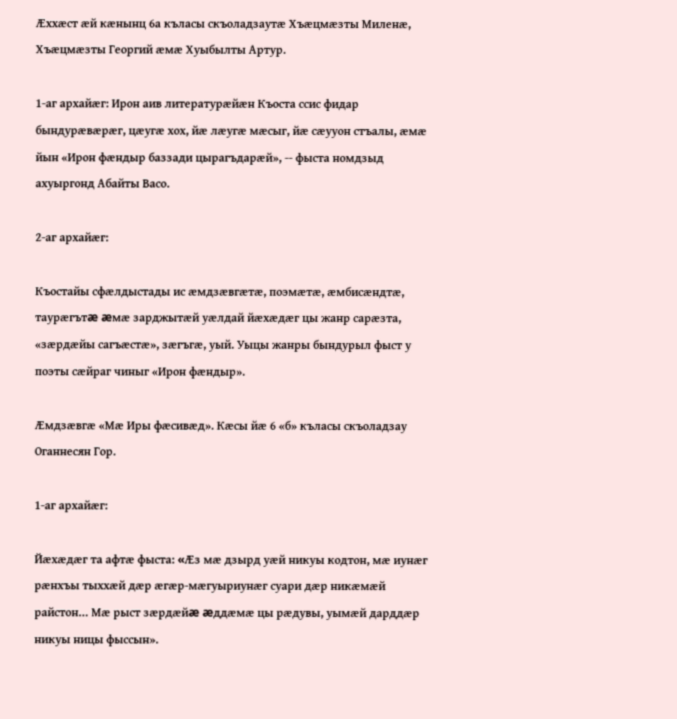Æххæст æй кæнынц 6а къласы скъоладзаутæ Хъæцмæзты Миленæ, Хъæцмæзты Георгий æмæ Хуыбылты Артур.

1-аг архайæг: Ирон аив литературæйæн Къоста ссис фидар бындурæвæрæг, цæугæ хох, йæ лæугæ мæсыг, йæ сæууон стъалы, æмæ йын «Ирон фæндыр баззади цырагъдарæй», -- фыста номдзыд ахуыргонд Абайты Васо.

2-аг архайæг:

Къостайы сфæлдыстады ис æмдзæвгæтæ, поэмæтæ, æмбисæндтæ, таурæгътæ æмæ зарджытæй уæлдай йæхæдæг цы жанр сарæзта, «зæрдæйы сагъæстæ», зæгъгæ, уый. Уыцы жанры бындурыл фыст у поэты сæйраг чиныг «Ирон фæндыр».

Æмдзæвгæ «Мæ Иры фæсивæд». Кæсы йæ 6 «б» къласы скъоладзау Оганнесян Гор.

1-аг архайæг:

Йæхæдæг та афтæ фыста: «Æз мæ дзырд уæй никуы кодтон, мæ иунæг рæнхъы тыххæй дæр æгæр-мæгуыриунæг суари дæр никæмæй райстон… Мæ рыст зæрдæйæ æддæмæ цы рæдувы, уымæй дарддæр никуы ницы фыссын».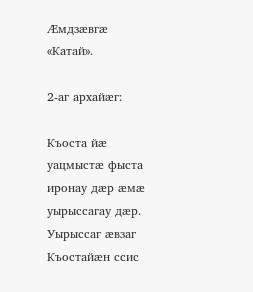Æмдзæвгæ «Катай».

2-аг архайæг:

Къоста йæ уацмыстæ фыста иронау дæр æмæ уырыссагау дæр. Уырыссаг æвзаг Къостайæн ссис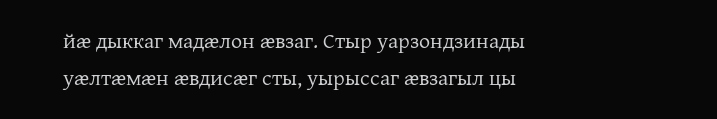йæ дыккаг мадæлон æвзаг. Стыр уарзондзинады уæлтæмæн æвдисæг сты, уырыссаг æвзагыл цы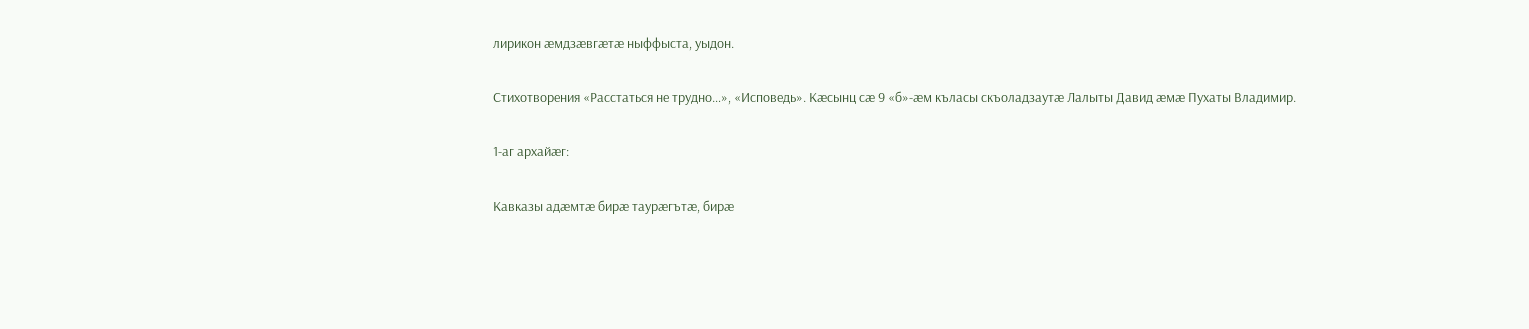лирикон æмдзæвгæтæ ныффыста, уыдон.

Стихотворения «Расстаться не трудно…», «Исповедь». Кæсынц сæ 9 «б»-æм къласы скъоладзаутæ Лалыты Давид æмæ Пухаты Владимир.

1-аг архайæг:

Кавказы адæмтæ бирæ таурæгътæ, бирæ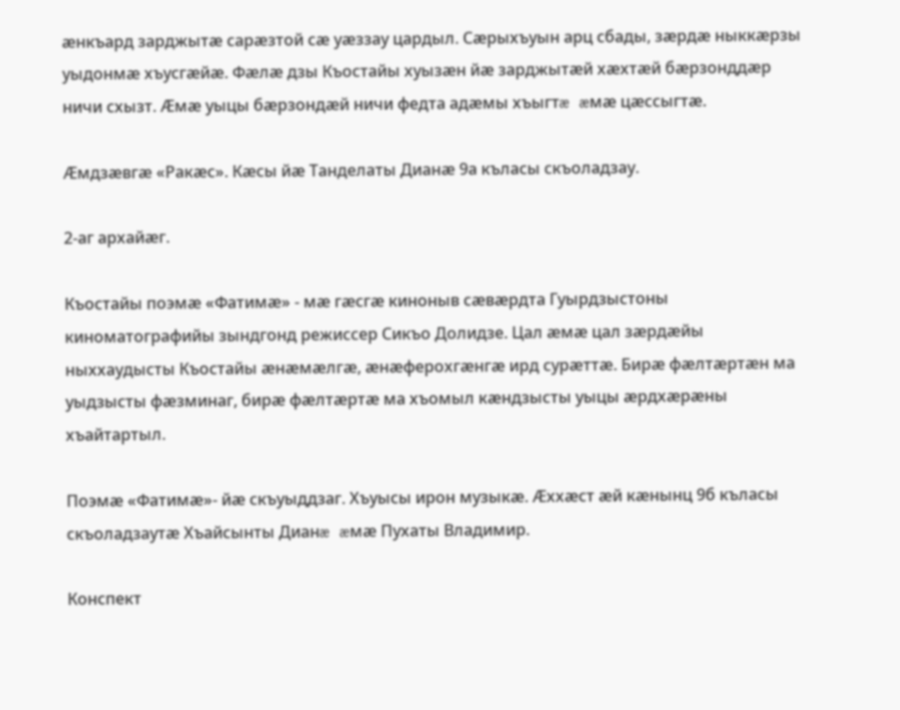æнкъард зарджытæ сарæзтой сæ уæззау цардыл. Сæрыхъуын арц сбады, зæрдæ ныккæрзы уыдонмæ хъусгæйæ. Фæлæ дзы Къостайы хуызæн йæ зарджытæй хæхтæй бæрзонддæр ничи схызт. Æмæ уыцы бæрзондæй ничи федта адæмы хъыгтæ æмæ цæссыгтæ.

Æмдзæвгæ «Ракæс». Кæсы йæ Танделаты Дианæ 9а къласы скъоладзау.

2-аг архайæг.

Къостайы поэмæ «Фатимæ» - мæ гæсгæ киноныв сæвæрдта Гуырдзыстоны киноматографийы зындгонд режиссер Сикъо Долидзе. Цал æмæ цал зæрдæйы ныххаудысты Къостайы æнæмæлгæ, æнæферохгæнгæ ирд сурæттæ. Бирæ фæлтæртæн ма уыдзысты фæзминаг, бирæ фæлтæртæ ма хъомыл кæндзысты уыцы æрдхæрæны хъайтартыл.

Поэмæ «Фатимæ»- йæ скъуыддзаг. Хъуысы ирон музыкæ. Æххæст æй кæнынц 9б къласы скъоладзаутæ Хъайсынты Дианæ æмæ Пухаты Владимир.

Конспект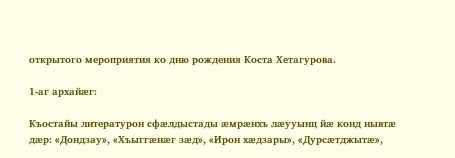открытого мероприятия ко дню рождения Коста Хетагурова.

1-аг архайæг:

Къостайы литературон сфæлдыстады æмрæнхъ лæууынц йæ конд нывтæ дæр: «Дондзау», «Хъыггæнæг зæд», «Ирон хæдзары», «Дурсæтджытæ»,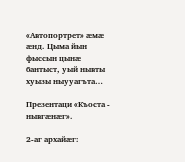«Автопортрет» æмæ æнд. Цыма йын фыссын цынæ бантыст, уый нывты хуызы ныууагъта…

Презентаци «Къоста - нывгæнæг».

2-аг архайæг: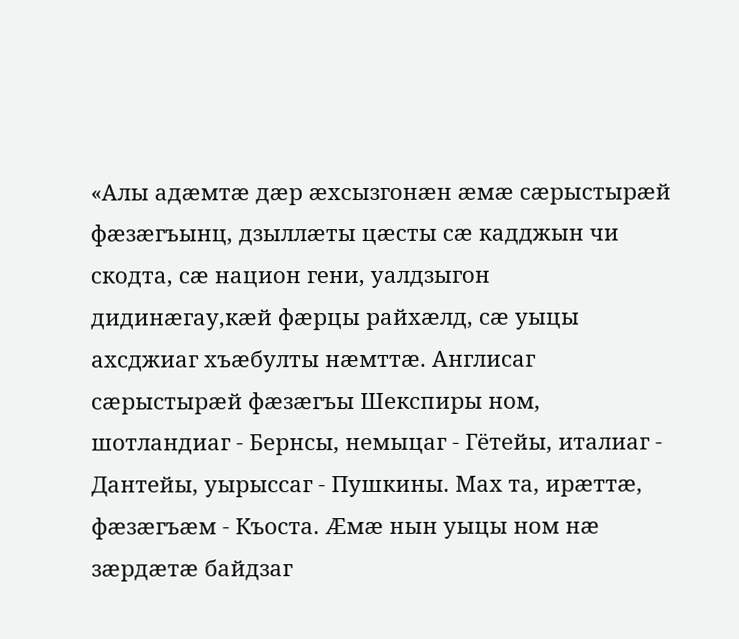«Алы адæмтæ дæр æхсызгонæн æмæ сæрыстырæй фæзæгъынц, дзыллæты цæсты сæ кадджын чи скодта, сæ национ гени, уалдзыгон дидинæгау,кæй фæрцы райхæлд, сæ уыцы ахсджиаг хъæбулты нæмттæ. Англисаг сæрыстырæй фæзæгъы Шекспиры ном, шотландиаг - Бернсы, немыцаг - Гётейы, италиаг - Дантейы, уырыссаг - Пушкины. Мах та, ирæттæ, фæзæгъæм - Къоста. Æмæ нын уыцы ном нæ зæрдæтæ байдзаг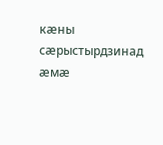кæны сæрыстырдзинад æмæ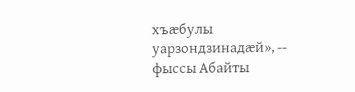хъæбулы уарзондзинадæй», -- фыссы Абайты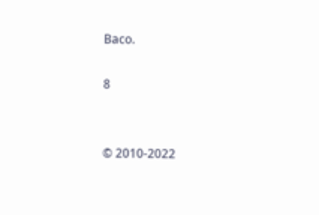Васо.

8


© 2010-2022